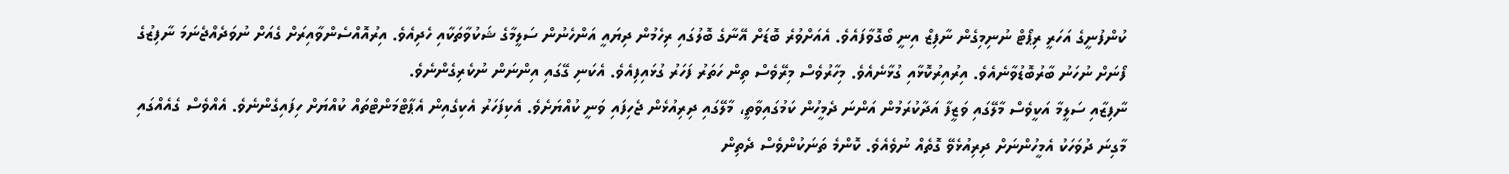ކުންފުނީގެ އަހަރީ ރިޕޯޓް ނުނިމިގެން ނާފިޒް އިނީ ބޯގޮވާފައެވެ. އެއަށްވުރެ ބޮޑަށް އޭނާގެ ބޮލުގައި ރިހެމުން ދިޔައީ އަންހެނުން ސަލީމާގެ ޝަކުވާތަކާއި ހެދިއެވެ. އިރުއޮއްސެންވާއިރަށް ގެއަށް ނުވަދެއްޖެނަމަ ނާފިޒުގެ ފޯނަށް ނުހަނު ބާރުބޮޑުވާނެއެވެ. އިރުއިރުކޮޅާއި ގުޅާނެއެވެ. މިހާރުވެސް މިރޭވެސް ތިން ހަތަރު ފަހަރު ގުޅައިފިއެވެ. އެކަނި ގޭގައި އިންނަން ނުކެރިގެންނެވެ.
ނާފިޒާއި ސަލީމާ އަކީވެސް މާލޭގައި ވަޒީފާ އަދާކުރަމުން އަންނަ ދެމީހުން ކަމުގައިވާތީ، މާލޭގައި ދިރިއުޅެން ޖެހިފައި ވަނީ ކުއްޔަށެވެ. އެކިފަހަރު އެކިގެއިން އެޕާޓްމަންޓްތައް ކުއްޔަށް ހިފައިގެންނެވެ. އެއްވެސް ގެއެއްގައި މާގިނަ ދުވަހަކު އެމީހުންނަށް ދިރިއުޅެވޭ ގޮތެއް ނުވެއެވެ. ކޮންމެ ތަނަކުންވެސް ދެތިން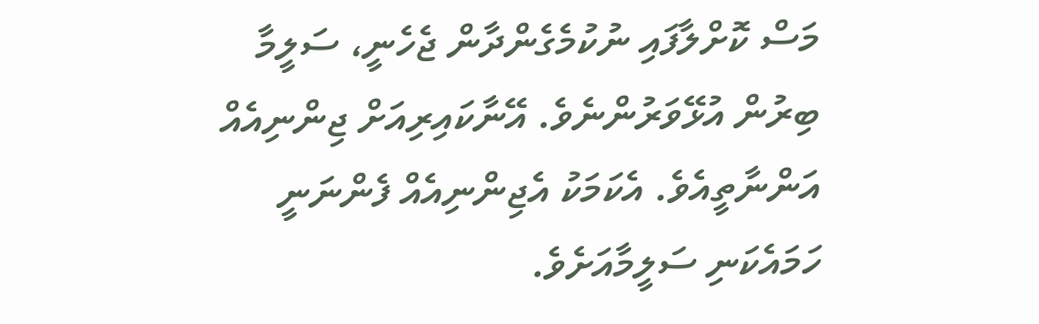މަސް ކޮށްލާފައި ނުކުމެގެންދާން ޖެހެނީ، ސަލީމާ ބިރުން އުޅޭވަރުންނެވެ. އޭނާކައިރިއަށް ޖިންނިއެއް އަންނާތީއެވެ. އެކަމަކު އެޖިންނިއެއް ފެންނަނީ ހަމައެކަނި ސަލީމާއަށެވެ.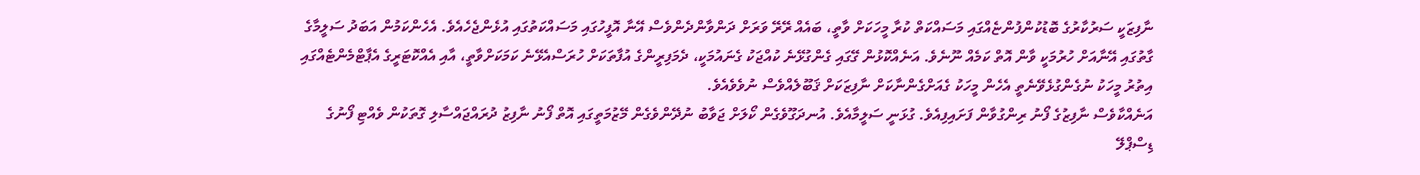ނާފިޒަކީ ސަރުކާރުގެ ބޮޑުކުންފުންޏެއްގައި މަސައްކަތް ކުރާ މީހަކަށް ވާތީ، ބައެއް ރޭރޭ ވަރަށް ދަންވާންދެންވެސް އޭނާ އޮފީހުގައި މަސައްކަތުގައި އުޅެންޖެހެއެވެ. އެހެންކަމުން އަބަދު ސަލީމާގެ ގާތުގައި އޭނާއަށް ހުރުމަކީ ވާން އޮތް ކަމެއް ނޫނެވެ. އަނެއްކޮޅުން ގޭގައި ގެންގުޅޭނެ ކުއްޖަކު ގެނައުމަކީ، ދެމަފިރީންގެ އުފާތަކަށް ހުރަސްއެޅޭނެ ކަމަކަށްވާތީ، އާއި އެއްކޮޓަރީގެ އެޕާޓްމެންޓެއްގައި އިތުރު މީހަކު ނުގެންގުޅެވޭނެތީ އެހެން މީހަކު ގެއަށްގެންނާކަށް ނާފިޒަކަށް ޤަބޫލެއްވެސް ނުވެވެއެވެ.
އަނެއްކާވެސް ނާފިޒުގެ ފޯނު ރިންގުވާން ފަށައިފިއެވެ. ގުޅަނީ ސަލީމާއެވެ. އުނދަގޫވެގެން ކޯލަށް ޖަވާބު ނުދޭންވެގެން މޭޒުމަތީގައި އޮތް ފޯނު ނާފިޒު ދުރައްޖައްސާލި ގޮތަކުން ވެއްޓި ފޯނުގެ ޑިސްޕްލޭ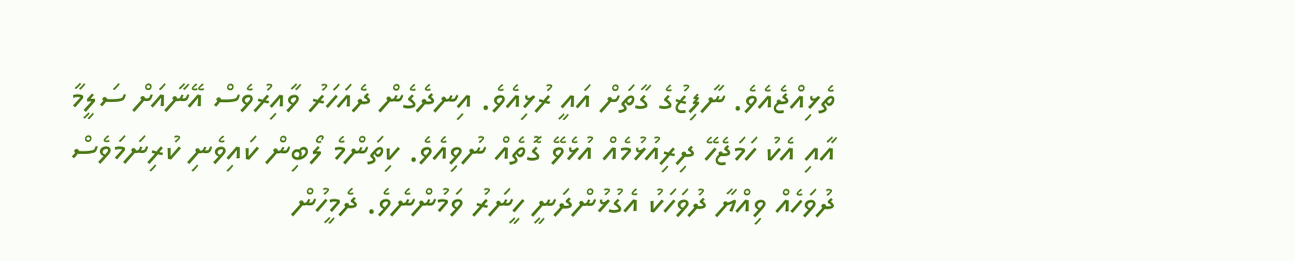ތެޅިއްޖެއެވެ. ނާފިޒުގެ ގާތަށް އައީ ރުޅިއެވެ. އިނދެގެން ދެއަހަރު ވާއިރުވެސް އޭނާއަށް ސަލީމާ އާއި އެކު ހަމަޖެހޭ ދިރިއުޅުމެއް އުޅެވޭ ގޮތެއް ނުވިއެވެ. ކިތަންމެ ލޯބިން ކައިވެނި ކުރިނަމަވެސް ދުވަހެއް ވިއްޔާ ދުވަހަކު އެގުޅުންދަނީ ހީނަރު ވަމުންނެވެ. ދެމީހުން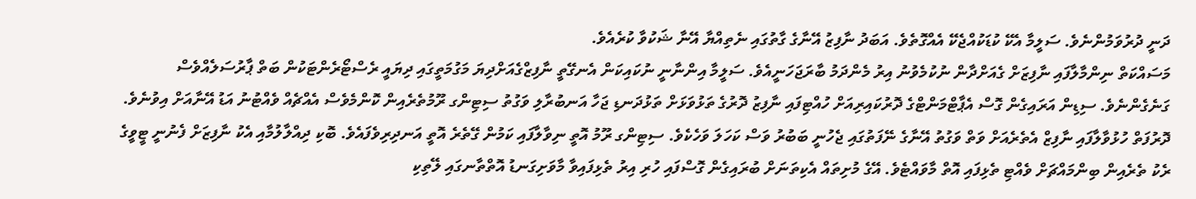ދަނީ ދުރުވަމުންނެވެ. ސަލީމާ އެކޭ ކުޑަކުއްޖެކޭ އެއްގޮތެވެ. އަބަދު ނާފިޒު އޭނާގެ ގާތުގައި ނެތިއްޔާ އޭނާ ޝަކުވާ ކުރެއެވެ.
މަސައްކަތް ނިންމާލާފައި ނާފިޒަށް ގެއަށްދާން ނުކުމެވުނު އިރު މެންދަމު ބާރަޖަހަނީއެވެ. ސަލީމާ އިންނާނީ ނުކައިކަން އެނގޭތީ ނާފިޒްގެއަށްދިޔަ މަގުމަތީގައި ދިޔައީ ރެސްޓޯރެންޓަކުން ބަތް ޕާރުސަލެއްވެސް ގަނެގެންނެވެ. ސިޑިން އަރައިގެން ގޮސް އެޕާޓްމަންޓްގެ ދޮރުކައިރިއަށް ހުއްޓިފައި ނާފިޒު ދޮރުގެ ތަޅުވަޅަށް ތަޅުދަނޑި ޖަހާ އަނބުރާލި ވަގުތު ސިޓިންގ ރޫމުތެރެއިން ކޮންމެވެސް އެއްޗެއް ވެއްޓުނު އަޑު އޭނާއަށް އިވުނެވެ.
ދޮރުފަތް ހުޅުވާލާފައި ނާފިޒް އެތެރެއަށް ވަތް ވަގުތު އޭނާގެ ނޭފަތުގައި ޖެހުނީ ބަބުރު ވަސް ކަހަލަ ވަހެކެވެ. ސިޓިންގ ރޫމު އޮތީ ނިވާލާފައި ކަމުން ގޭތެރެ އޮތީ އަނދިރިވެފައެވެ. ބޮކި ދިއްލާލުމާއި އެކު ނާފިޒަށް ފެނުނީ ޓީވީގެ ރެކު ތެރެއިން ބިންމައްޗަށް ވެއްޓި ތެޅިފައި އޮތް މާވައްޓެވެ. އޭގެ މުށިތައް އެކިތަނަށް ބުރައިގެން ގޮސްފައި ހުރި އިރު ތެޅިފައިވާ މާވަށިގަނޑު އޮތްތާނގައި ލޭތިކި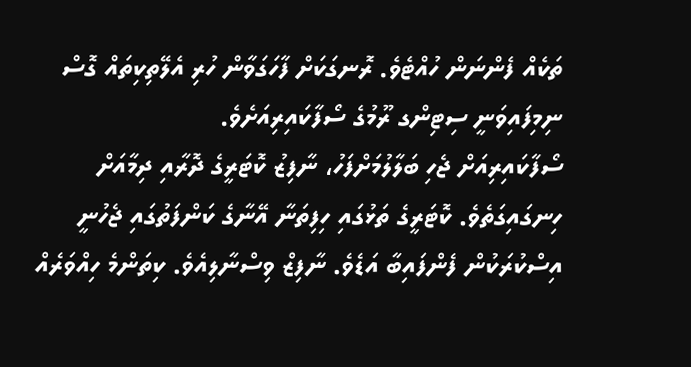ތަކެއް ފެންނަން ހުއްޓެވެ. ރޮނގަކަށް ފާހަގަވާން ހުރި އެލޭތިކިތައް ގޮސް ނިމިފައިވަނީ ސިޓިންގ ރޫމުގެ ސޯފާކައިރިއަށެވެ.
ސޯފާކައިރިއަށް ޖެހި ބަލާލުމަށްފަހު، ނާފިޒު ކޮޓަރީގެ ދޮރާއި ދިމާއަށް ހިނގައިގަތެވެ. ކޮޓަރީގެ ތަޅުގައި ހިފިތަނާ އޭނާގެ ކަންފަތުގައި ޖެހުނީ އިސްކުރަކުން ފެންފައިބާ އަޑެވެ. ނާފިޒް ވިސްނާލިއެވެ. ކިތަންމެ ހިއްވަރެއް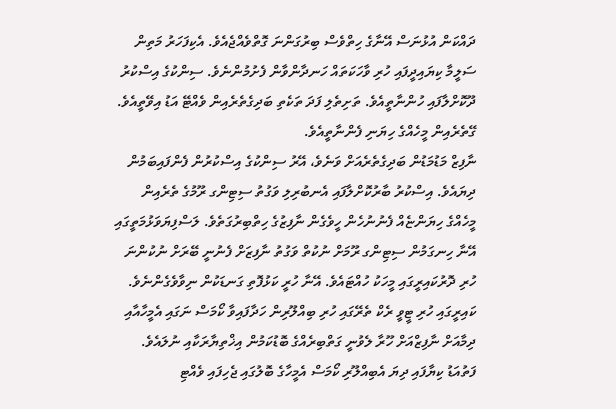ދައްކަން އުޅުނަސް އޭނާގެ ހިތްވެސް ބިރުގަންނަ ގޮތްވެއްޖެއެވެ. އެކިފަހަރު މަތިން ސަލީމާ ކިޔައިދީފައި ހުރި ވާހަކަތައް ހަނދާންވާން ފެށުމުންނެވެ. ސިންކުގެ އިސްކުރު ދޫކޮށްލާފައި ހުންނާތީއެވެ. ތަށިތެލި ފަދަ ތަކެތި ބަދިގެތެރެއިން ވެއްޓޭ އަޑު އިވޭތީއެވެ. ގޭތެރެއިން މީހެއްގެ ހިޔަނި ފެންނާތީއެވެ.
ނާފިޒް މަޑުމަޑުން ބަދިގެތެރެއަށް ވަނެވެ، އޭރު ސިންކުގެ އިސްކުރުން ފެންފައިބަމުން ދިޔައެވެ. އިސްކުރު ބާރުކޮށްލާފައި އެނބުރިލި ވަގުތު ސިޓިންގ ރޫމުގެ ތެރެއިން މީހެއްގެ ހިޔަންޏެއް ފެނުނުހެން ހީވެގެން ނާފިޒުގެ ހިތްބިރުގަތެވެ. ލަސްފިޔަވަޅުމަތީގައި އޭނާ ހިނގަމުން ސިޓިންގ ރޫމަށް ނުކުތް ވަގުތު ނާފިޒަށް ފެނުނީ ބޭރަށް ނުކުންނަ ހުރި ދޮރުކައިރީގައި މީހަކު ހުއްޓައެވެ. އޭނާ ހުރީ ކަޅުފޮތި ގަނޑަކުން ނިވާވެގެންނެވެ. ކައިރީގައި ހުރި ޓީވީ ރެކް ތެރޭގައި ހުރި ބިއްލޫރިން ހަދާފައިވާ ކޯމަސް ނަގައި އެމީހާއާއި ދިމާއަށް ނާފިޒްއަށް ހޫރާ ލެވުނީ ގަތްބިރެއްގެ ބޮޑުކަމުން އިޚްތިޔާރަކާއި ނުލައެވެ.
ފަތުއަޑު ކިޔާފައި ދިޔަ އެބިއްލޫރި ކޯމަސް އެމީހާގެ ބޮލުގައި ޖެހިފައި ވެއްޓި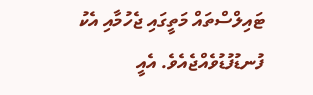ޓައިލްސްތައް މަތީގައި ޖެހުމާއި އެކު ފުނޑުފުޑުވެއްޖެއެވެ. އެއީ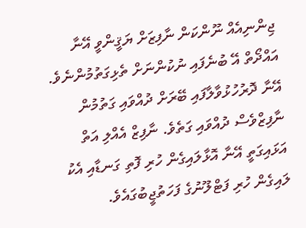ޖިންނިއެއް ނޫންކަން ނާފިޒަށް ޔަޤީންވީ އޭނާ އައްދޯތް އޭ ބުނެފައި ނުކުންނަށް ތެޅިގަތުމުންނެވެ. އޭނާ ދޮރުހުޅުވާލާފައި ބޭރަށް ދުއްވައި ގަތުމުން ނާފިޒްވެސް ދުއްވައި ގަތެވެ. ނާފިޒް އެއްލި އަތް އަޅައިގަތީ އޭނާ އޮޅާލައިގެން ހުރި ފޮތި ގަނޑާއި އެކު ލައިގެން ހުރި ފަޓްލޫނުގެ ފަހަތުޖީބުގައެވެ.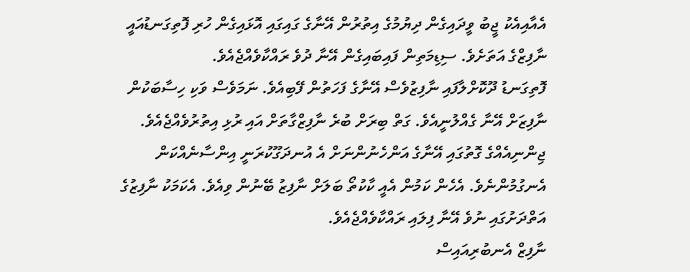އެއާއިއެކު ޖީބު ވީދައިގެން ދިޔުމުގެ އިތުރުން އޭނާގެ ގައިގައި އޮޅައިގެން ހުރި ފޮތިގަނޑުއައީ ނާފިޒްގެ އަތަށެވެ. ސިޑިމަތިން ފައިބައިގެން އޭނާ ދުވެ ރައްކާވެއްޖެއެވެ.
ފޮތިގަނޑު ދޫކޮށްލާފައި ނާފިޒުވެސް އޭނާގެ ފަހަތުން ފޭބިއެވެ. ނަމަވެސް ވަކި ހިސާބަކުން ނާފިޒަށް އޭނާ ގެއްލުނީއެވެ. ގަތް ބިރަށް ބުރެ ނާފިޒްގާތަށް އައި ރުޅި އިތުރުވެއްޖެއެވެ. ޖިންނިއެއްގެ ގޮތުގައި އޭނާގެ އަންހެނުންނަށް އެ އުނދަގޫކުރަނީ އިންސާނެއްކަން އެނގުމުންނެވެ. އެހެން ކަމުން އެއީ ކާކުތޯ ބަލަށް ނާފިޒު ބޭނުން ވިއެވެ. އެކަމަކު ނާފިޒުގެ އަތްދަށުގައި ނުވެ އޭނާ ފިލައި ރައްކާވެއްޖެއެވެ.
ނާފިޒް އެނބުރިއައިސް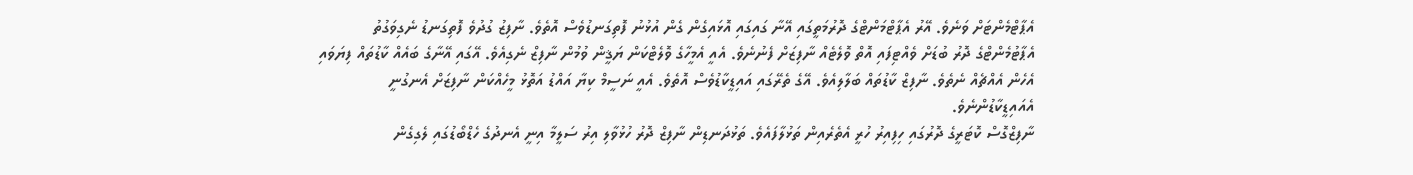އެޕާޓްމެންޓަށް ވަނެވެ. އޭރު އެޕާޓްމަންޓްގެ ދޮރުމަތީގައި އޭނާ ގައިގައި އޮޅައިގެން ގެން އުޅުނު ފޮތިގަނޑުވެސް އޮތެވެ. ނާފިޒު ގުދުވެ ފޮތިގަނޑު ނެގިވަގުތު އެޕާޓުމެންޓްގެ ދޮރު ބުޑަށް ވެއްޓިފައި އޮތް ވޮލެޓެއް ނާފިޒަށް ފެނުނެވެ. އެއީ އެމީހާގެ ވޮލެޓްކަން ޔަޤީން ވުމުން ނާފިޒް ނެގިއެވެ. އޭގައި އޭނާގެ ބައެއް ކާޑުތައް ފިޔަވައި އެހެން އެއްޗެއް ނެތެވެ. ނާފިޒް ކާޑުތައް ބަލާލިއެވެ. އޭގެ ތެރޭގައި އައިޑީކާޑުވެސް އޮތެވެ. އެއީ ނަސީމް ކިޔާ އައްޑު އަތޮޅު މީހެއްކަން ނާފިޒަށް އެނގުނީ އެއައިޑީކާޑުންނެވެ.
ނާފިޒްގޮސް ކޮޓަރީގެ ދޮރުގައި ހިފިއިރު ހުރީ އެތެރެއިން ތަޅުލާފައެވެ. ތަޅުދަނޑިން ނާފިޒް ދޮރު ހުޅުވާލި އިރު ސަލީމާ އިނީ އެނދުގެ ހެޑްބޯޑުގައި ލެގިގެން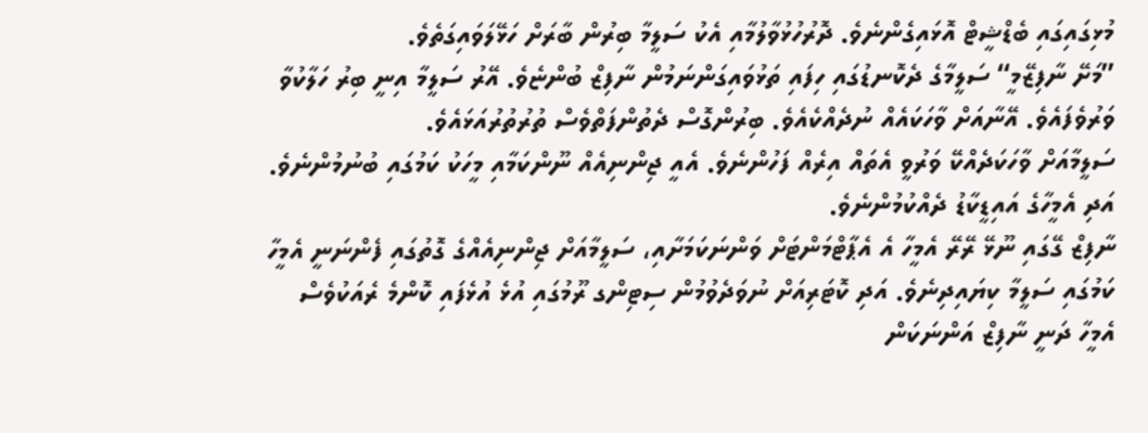މުޅިގައިގައި ބެޑްޝީޓް އޮޅައިގެންނެވެ. ދޮރުހުޅުވާލުމާއި އެކު ސަލީމާ ބިރުން ބާރަށް ހަޅޭލަވައިގަތެވެ.
”މަށޭ ނާފިޒޭމީ“ ސަލީމާގެ ދެކޮނޑުގައި ހިފައި ތަޅުވައިގަންނަމުން ނާފިޒް ބުންޏެވެ. އޭރު ސަލީމާ އިނީ ބިރު ހަލާކުވާ ވަރުވެފައެވެ. އޭނާއަށް ވާހަކައެއް ނުދެއްކެއެވެ. ބިރުންގޮސް ދެތުންފަތްވެސް ތުރުތުރުއަޅައެވެ.
ސަލީމާއަށް ވާހަކަދެއްކޭ ވަރުވީ އެތައް އިރެއް ފަހުންނެވެ. އެއީ ޖިންނިއެއް ނޫންކަމާއި މީހަކު ކަމުގައި ބުނުމުންނެވެ. އަދި އެމީހާގެ އައިޑީކާޑު ދެއްކުމުންނެވެ.
ނާފިޒް ގޭގައި ނޫޅޭ ރޭރޭ އެމީހާ އެ އެޕާޓްމަންޓަށް ވަންނަކަމަށާއި، ސަލީމާއަށް ޖިންނިއެއްގެ ގޮތުގައި ފެންނަނީ އެމީހާ ކަމުގައި ސަލީމާ ކިޔައިދިނެވެ. އަދި ކޮޓަރިއަށް ނުވަދެވުމުން ސިޓިންގ ރޫމުގައި އުޅެ އުޅެފައި ކޮންމެ ރެއަކުވެސް އެމީހާ ދަނީ ނާފިޒް އަންނަކަން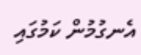އެނގުމުން ކަމުގައި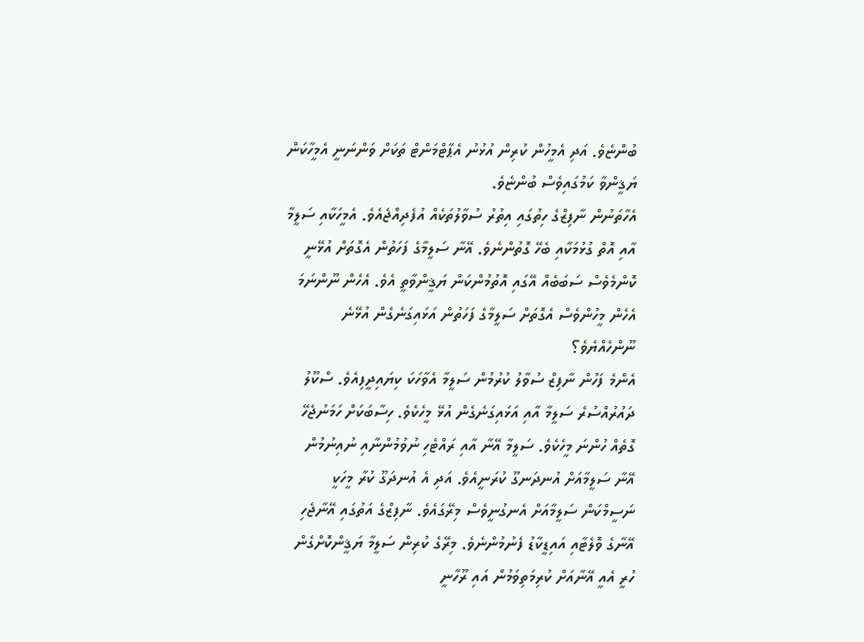ބުންޏެވެ. އަދި އެމީހުން ކުރިން އުޅުނު އެޕާޓްމަންޓް ތަކަށް ވަންނަނީ އެމީހާކަން ޔަޤީންވާ ކަމުގައިވެސް ބުންޏެވެ.
އެހާތަނުން ނާފިޒްގެ ހިތުގައި އިތުރު ސުވާލުތަކެއް އުފެދިއްޖެއެވެ. އެމީހަކާއި ސަލީމާ އާއި އޮތް ގުޅުމަކާއި ބެހޭ ގޮތުންނެވެ. އޭނާ ސަލީމާގެ ފަހަތުން އެގޮތަށް އުޅޭނީ ކޮންމެވެސް ސަބަބެއް އޭގައި އޮތުމުންކަން ޔަޤީންވާތީ އެވެ. އެހެން ނޫންނަމަ އެހެން މީހުންވެސް އެގޮތަށް ސަލީމާގެ ފަހަތުން އަޅައިގަނެގެން އުޅޭނެ ނޫންހެއްޔެވެ؟
އެންމެ ފަހުން ނާފިޒް ސުވާލު ކުރުމުން ސަލީމާ އެވާހަކަ ކިޔައިދީފިއެވެ. ސްކޫލު ދައުރުއްސުރެ ސަލީމާ އާއި އަޅައިގަނެގެން އުޅޭ މީހެކެވެ. ހިސާބަކަށް ހަމަނުޖެހޭ ގޮތެއް ހުންނަ މީހެކެވެ. ސަލީމާ އޭނާ އާއި ރައްޓެހި ނުވުމުންނާއި ނުއިނުމުން އޭނާ ސަލީމާއަށް އުނދަނގޫ ކުރަނީއެވެ. އަދި އެ އުނދަގޫ ކުރާ މީހަކީ ނަސީމްކަން ސަލީމާއަށް އެނގުނީވެސް މިރޭގައެވެ. ނާފިޒްގެ އަތުގައި އޭނާޖެހި އޭނާގެ ވޮލެޓާއި އައިޑީކާޑު ފެނުމުންނެވެ. މިރޭގެ ކުރިން ސަލީމާ ޔަޤީންކޮށްގެން ހުރީ އެއީ އޭނާއަށް ކުރިމަތިވަމުން އައި ރޫހާނީ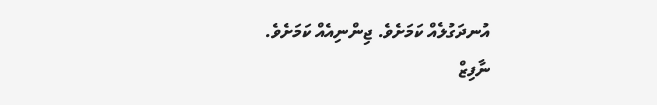އުނދަގުލެއް ކަމަށެވެ. ޖިންނިއެއް ކަމަށެވެ.
ނާފިޒް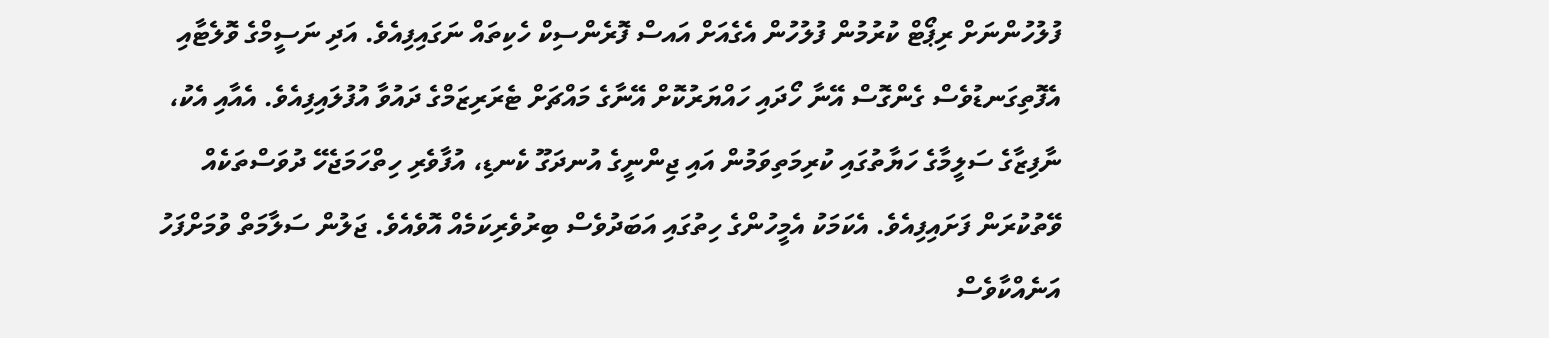ފުލުހުންނަށް ރިޕޯޓް ކުރުމުން ފުލުހުން އެގެއަށް އައސް ފޮރެންސިކް ހެކިތައް ނަގައިފިއެވެ. އަދި ނަސީމްގެ ވޮލެޓާއި އެފޮތިގަނޑުވެސް ގެންގޮސް އޭނާ ހޯދައި ހައްޔަރުކޮށް އޭނާގެ މައްޗަށް ޓެރަރިޒަމްގެ ދައުވާ އުފުލައިފިއެވެ. އެއާއި އެކު، ނާފިޒާގެ ސަލީމާގެ ހަޔާތުގައި ކުރިމަތިވަމުން އައި ޖިންނީގެ އުނދަގޫ ކެނޑި، އުފާވެރި ހިތްހަމަޖެހޭ ދުވަސްތަކެއް ވޭތުކުރަން ފަށައިފިއެވެ. އެކަމަކު އެމީހުންގެ ހިތުގައި އަބަދުވެސް ބިރުވެރިކަމެއް އޮވެއެވެ. ޖަލުން ސަލާމަތް ވުމަށްފަހު އަނެއްކާވެސް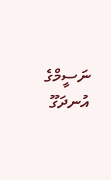ނަސީމްގެ އުނދަގޫ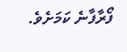ފޯރާފާނެ ކަމަށެވެ.